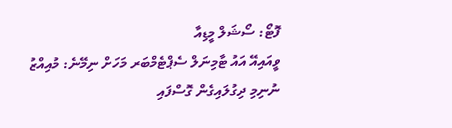ފޮޓޯ: ސޯޝަލް މީޑިއާ
ވީއައިއޭ އައު ޓާމިނަލް ސެޕްޓެމްބަރ މަހަށް ނިމޭނެ: މުއިއްޒު
ނުނިމި ދިގުލައިގެން ގޮސްފައި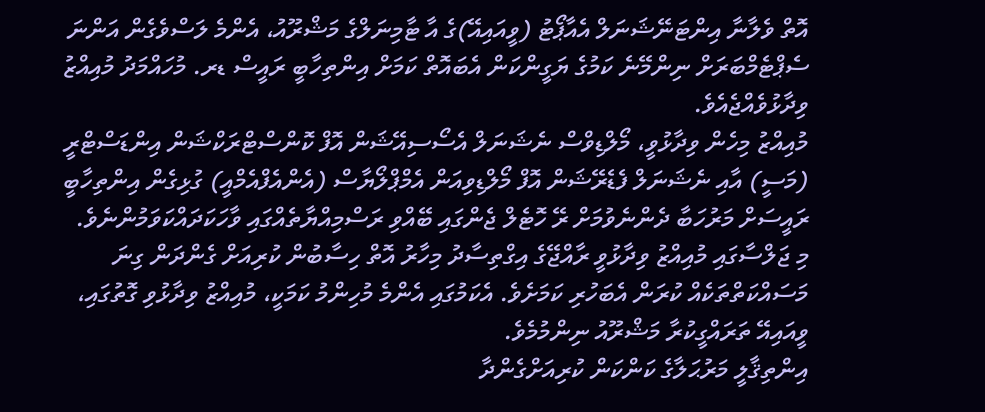އޮތް ވެލާނާ އިންޓަނޭޝަނަލް އެއާޕޯޓު (ވީއައިއޭ)ގެ އާ ޓާމިނަލްގެ މަޝްރޫއު، އެންމެ ލަސްވެގެން އަންނަ ސެޕްޓެމްބަރަށް ނިންމޭނެ ކަމުގެ ޔަގީންކަން އެބައޮތް ކަމަށް އިންތިހާބީ ރައީސް ޑރ. މުހައްމަދު މުއިއްޒު ވިދާޅުވެއްޖެއެވެ.
މުއިއްޒު މިހެން ވިދާޅުވީ، މޯލްޑިވްސް ނެޝަނަލް އެސޯސިއޭޝަން އޮފް ކޮންސްޓްރަކްޝަން އިންޑަސްޓްރީ (މަސީ) އާއި ނެޝަނަލް ފެޑެރޭޝަން އޮފް މޯލްޑިވިއަން އެމްޕްލޯޔާސް (އެންއެފްއެމްއީ) ގުޅިގެން އިންތިހާބީ ރައީސަށް މަރުހަބާ ދެންނެވުމަށް ރޭ ހޮޓެލް ޖެންގައި ބޭއްވި ރަސްމިއްޔާތެއްގައި ވާހަކަދައްކަވަމުންނެވެ.
މި ޖަލްސާގައި މުއިއްޒު ވިދާޅުވީ ރާއްޖޭގެ އިގްތިސާދު މިހާރު އޮތް ހިސާބުން ކުރިއަށް ގެންދަން ގިނަ މަސައްކަތްތަކެއް ކުރަން އެބަހުރި ކަމަށެވެ. އެކަމުގައި އެންމެ މުހިންމު ކަމަކީ، މުއިއްޒު ވިދާޅުވި ގޮތުގައި، ވީއައިއޭ ތަރައްގީކުރާ މަޝްރޫއު ނިންމުމެވެ.
އިންތިޤާލީ މަރުޙަލާގެ ކަންކަން ކުރިއަށްގެންދާ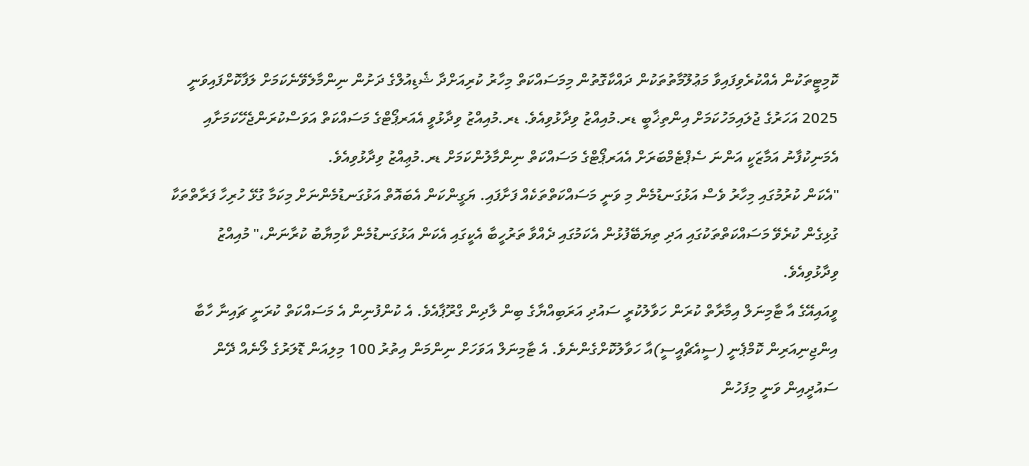ކޮމިޓީތަކުން އެއްކުރެވިފައިވާ މަޢުލޫމާތުތަކުން ދައްކާގޮތުން މިމަސައްކަތް މިހާރު ކުރިއަށްދާ ޝެޑިއުލްގެ ދަށުން ނިންމާލެވޭނެކަމަށް ލަފާކޮށްފައިވަނީ 2025 އަހަރުގެ ޖުލައިމަހުކަމަށް އިންތިޚާބީ ޑރ.މުއިއްޒު ވިދާޅުވިއެވެ. ޑރ.މުއިއްޒު ވިދާޅުވީ އެއަރޕޯޓްގެ މަސައްކަތް އަވަސްކުރަންޖެހޭކަމަށާއި އެމަނިކުފާނު އަމާޒަކީ އަންނަ ސެޕްޓެމްބަރަށް އެއަރޕޯޓްގެ މަސައްކަތް ނިންމާލުންކަމަށް ޑރ.މުޢިއްޒު ވިދާޅުވިއެވެ.
"އެކަން ކުރުމުގައި މިހާރު ވެސް އަޅުގަނޑުމެން މި ވަނީ މަސައްކަތްތަކެއް ފަށާފައި. ޔަގީންކަން އެބައޮތް އަޅުގަނޑުމެންނަށް މިކަމާ ގުޅޭ ހުރިހާ ފަރާތްތަކާ ގުޅިގެން ކުރެވޭ މަސައްކަތްތަކުގައި އަދި ތިޔަބޭފުޅުން އެކަމުގައި ދެއްވާ ތަރުހީބާ އެކީގައި އެކަން އަޅުގަނޑުމެން ކާމިޔާބު ކުރާނަން،" މުއިއްޒު ވިދާޅުވިއެވެ.
ވީއައިއޭގެ އާ ޓާމިނަލް އިމާރާތް ކުރަން ހަވާލުކުރީ ސައުދި އަރަބިއްޔާގެ ބިން ލާދިން ގްރޫޕާއެވެ. އެ ކުންފުނިން އެ މަސައްކަތް ކުރަނީ ޗައިނާ ހާބާ އިންޖިނިއަރިން ކޮމްޕެނީ (ސީއެޗްއީސީ)އާ ހަވާލުކޮށްގެންނެވެ. އެ ޓާމިނަލް އަވަހަށް ނިންމަން އިތުރު 100 މިލިއަން ޑޮލަރުގެ ލޯނެއް ދޭން ސައުދީއިން ވަނީ މިފަހުން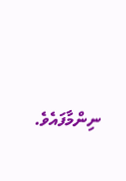ނިންމާފައެވެ.